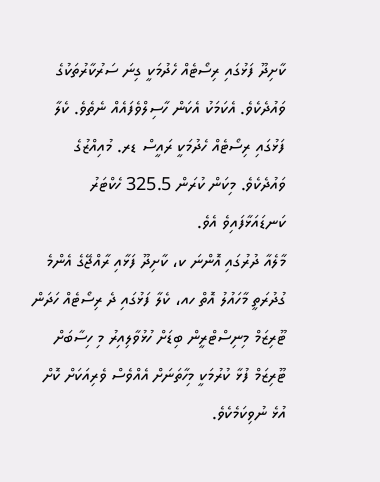ކާށިދޫ ފަޅުގައި ރިސޯޓެއް ހެދުމަކީ ގިނަ ސަރުކާރުތަކުގެ ވައުދެކެވެ. އެކަމަކު އެކަން ހާސިލްވެފައެއް ނެތެވެ. ކެލާ ފަޅުގައި ރިސޯޓެއް ހެދުމަކީ ރައީސް ޑރ. މުއިއްޒުގެ ވައުދެކެވެ. މިކަން ކުރަން 325.5 ހެކްޓަރު ކަނޑައަޅާފައިވެ އެވެ.
މާލެއާ ދުރުގައި އޮންނަ ކ، ކާށިދޫ ފަޅާއި ރާއްޖޭގެ އެންމެ ގުދުރަތީ މާހައުލު އޮތް ހއ، ކެލާ ފަޅުގައި ދެ ރިސޯޓެއް ހަދަން ޓޫރިޒަމް މިނިސްޓްރީން ބިޑަށް ހުޅުވާލިއިރު މި ހިސާބަށް ޓޫރިޒަމް ފުޅާ ކުރުމަކީ މިހާތަނަށް އެއްވެސް ވެރިއަކަށް ކޮށް އުޅެ ނުވިކަމެކެވެ.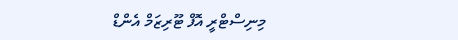މިނިސްޓްރީ އޮފް ޓޫރިޒަމް އެންޑް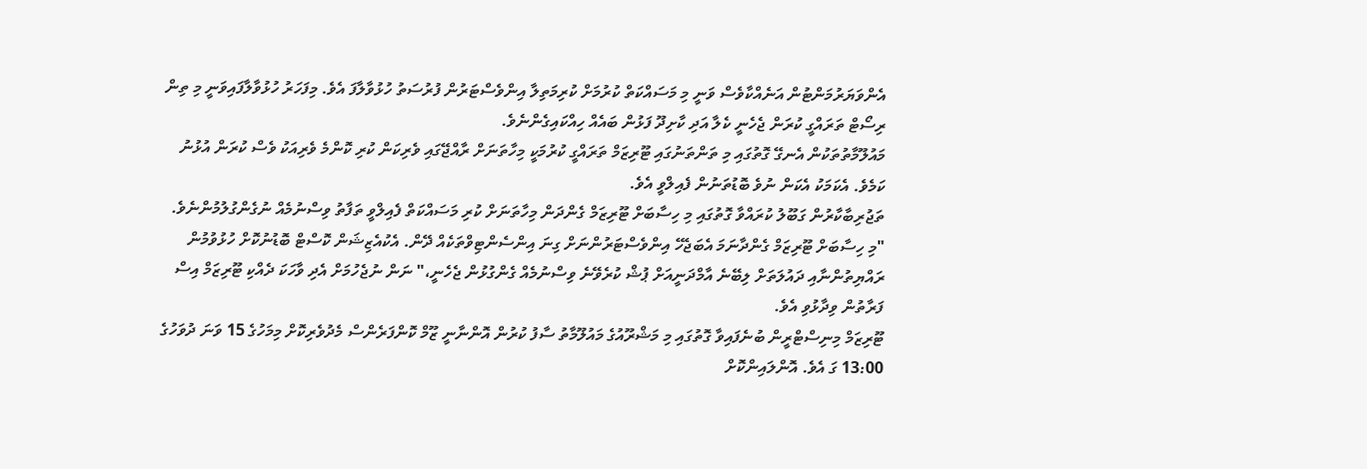އެންވަޔަރުމަންޓުން އަނެއްކާވެސް ވަނީ މި މަސައްކަތް ކުރުމަށް ކުރިމަތިލާ އިންވެސްޓަރުން ފުރުސަތު ހުޅުވާލާފަ އެވެ. މިފަހަރު ހުޅުވާލާފައިވަނީ މި ތިން ރިސޯޓް ތަރައްގީ ކުރަން ޖެހެނީ ކެލާ އަދި ކާށިދޫ ފަޅުން ބައެއް ހިއްކައިގެންނެވެ.
މައުލޫމާތުތަކުން އެނގޭ ގޮތުގައި މި ތަންތަނުގައި ޓޫރިޒަމް ތަރައްގީ ކުރުމަކީ މިހާތަނަށް ރާއްޖޭގައި ވެރިކަން ކުރި ކޮންމެ ވެރިއަކު ވެސް ކުރަން އުޅުނު ކަމެވެ. އެކަމަކު އެކަން ނުވެ ބޮޑުތަނުން ފެއިލްވީ އެވެ.
ތަޖުރިބާކާރުން ގަބޫލު ކުރައްވާ ގޮތުގައި މި ހިސާބަށް ޓޫރިޒަމް ގެންދަން މިހާތަނަށް ކުރި މަސައްކަތް ފެއިލްވީ ތަފާތު ވިސްނުމެއް ނުގެންގުލުމުންނެވެ.
"މި ހިސާބަށް ޓޫރިޒަމް ގެންދާނަމަ އެބަޖެހޭ އިންވެސްޓަރުންނަށް ގިނަ އިންސެންޓިވްތަކެއް ދޭން. އެކުއެޒިޝަން ކޮސްޓް ބޮޑުނުކޮށް ހުޅުވުމުން ރައްޔިތުންނާއި ދައުލަތަށް ލިބޭނެ އާމްދަނީއަށް ޕުޝް ކުރެވޭނެ ވިސްނުމެއް ގެންގުޅުން ޖެހެނީ،" ނަން ނުޖެހުމަށް އެދި ވާހަކަ ދެއްކި ޓޫރިޒަމް އިސް ފަރާތުން ވިދާޅުވި އެވެ.
ޓޫރިޒަމް މިނިސްޓްރީން ބުނެފައިވާ ގޮތުގައި މި މަޝްރޫއުގެ މައުލޫމާތު ސާފު ކުރުން އޮންނާނީ ޒޫމް ކޮންފަރެންސް މެދުވެރިކޮށް މިމަހުގެ 15 ވަނަ ދުވަހުގެ 13:00 ގަ އެވެ. އޮންލައިންކޮށް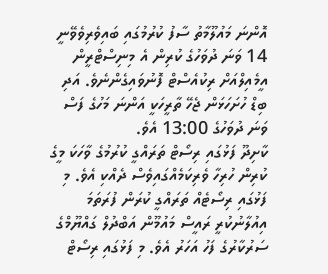އޮންނަ މައުލޫމާތު ސާފު ކުރުމުގައި ބައިވެރިވެވޭނީ 14 ވަނަ ދުވަހުގެ ކުރިން އެ މިނިސްޓްރީން އީމެއިލްއަށް ރިކުއެސްޓް ފޮނުވައިގެންނެވެ. އަދި ބިޑް ހުށަހަޅަން ޖެހޭ ތާރީހަކީ އަންނަ މަހުގެ ފަސް ވަނަ ދުވަހުގެ 13:00 އެވެ.
ކާށިދޫ ފަޅުގައި ރިސޯޓް ތަރައްގީ ކުރުމުގެ ވާހަކަ މީގެ ކުރިން ހުރިހާ ވެރިކަމެއްގައިވެސް ދެއްކި އެވެ. މި ފަޅުގައި ރިސޯޓެއް ތަރައްގީ ކުރަން ފުރަތަމަ އިއުލާނުކުރީ ރައީސް މައުމޫން އަބްދުލް ގައްޔޫމްގެ ސަރުކާރުގެ ފަހު އަހަރު އެވެ. މި ފަޅުގައި ރިސޯޓް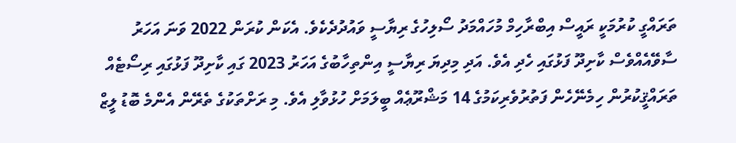ތަރައްގީ ކުރުމަކީ ރައީސް އިބްރާހިމް މުހައްމަދު ސޯލިހުގެ ރިޔާސީ ވައުދުދެކެވެ. އެކަން ކުރަން 2022 ވަނަ އަހަރު ސާވޭއެއްވެސް ކާށިދޫ ފަޅުގައި ހެދި އެވެ. އަދި މިދިޔަ ރިޔާސީ އިންތިހާބުގެ އަހަރު 2023 ގައި ކާށިދޫ ފަޅުގައި ރިސޯޓެއް ތަރައްޤީކުރުން ހިމެނޭހެން ފަތުރުވެރިކަމުގެ 14 މަޝްރޫޢެއް ބީލަމަށް ހުޅުވާލި އެވެ. މި ރަށްތަކުގެ ތެރޭން އެންމެ ބޮޑު ލީޒް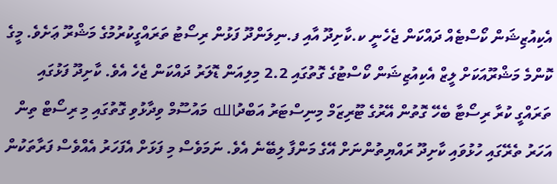އެކިއުޒިޝަން ކޯސްޓެއް ދައްކަން ޖެހެނީ ކ.ކާށިދޫ އާއި ފ.ނިލަންދޫ ފަޅުން ރިސޯޓު ތަރައްގީކުރުމުގެ މަޝްރޫ ޢަށެވެ. މީގެ ކޮންމެ މަޝްރޫއަކަށް ލީޒް އެކިއުޒިޝަން ކޯސްޓުގެ ގޮތުގައި 2.2 މިލިއަން ޑޮލަރު ދައްކަން ޖެހެ އެވެ. ކާށިދޫ ފަޅުގައި ތަރައްގީ ކުރާ ރިސޯޓާ ބެހޭ ގޮތުން އޭރުގެ ޓޫރިޒަމް މިނިސްޓަރު އަބްދުالله މައުސޫމް ވިދާޅުވި ގޮތުގައި މި ރިސޯޓް ތިން އަހަރު ތެރޭގައި ހުޅުވައި ކާށިދޫ ރައްޔިތުންނަށް އޭގެ މަންފާ ލިބޭނެ އެވެ. ނަމަވެސް މި ފަޅަށް އެފަހަރު އެއްވެސް ފަރާތަކުން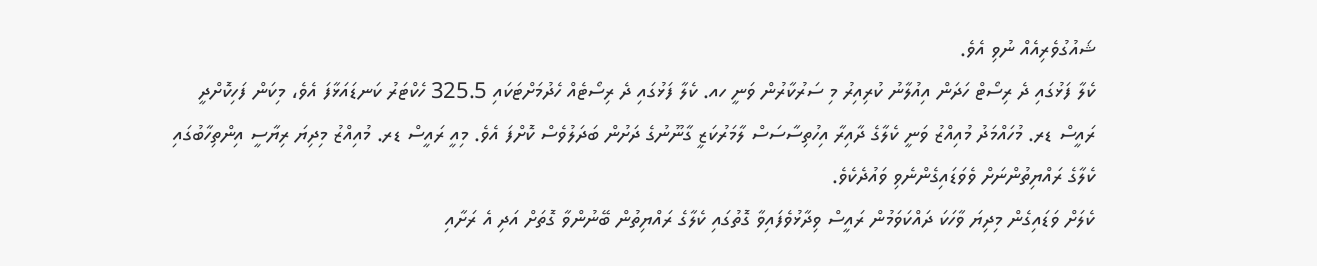ޝައުގުވެރިއެއް ނުވި އެވެ.
ކެލާ ފަޅުގައި ދެ ރިސޯޓް ހަދަން އިއުލާނު ކުރިއިރު މި ސަރުކާރުން ވަނީ ހއ. ކެލާ ފަޅުގައި ދެ ރިސޯޓެއް ހެދުމަށްޓަކައި 325.5 ހެކްޓަރު ކަނޑައަޅާފަ އެވެ، މިކަން ފަހިކޮށްދީ ރައީސް ޑރ. މުހައްމަދު މުއިއްޒު ވަނީ ކެލާގެ ދާއިރާ އިހުތިސާސަސް ލާމަރުކަޒީ ގާނޫނުގެ ދަށުން ބަދަލުވެސް ކޮށްފަ އެވެ. މިއީ ރައީސް ޑރ. މުއިއްޒު މިދިޔަ ރިޔާސީ އިންތިހާބުގައި ކެލާގެ ރައްޔިތުންނަށް ވެވަޑައިގެންނެވި ވައުދެކެވެ.
ކެލަށް ވަޑައިގެން މިދިޔަ ވާހަކަ ދައްކަވަމުން ރައީސް ވިދާޅުވެފައިވާ ގޮތުގައި ކެލާގެ ރައްޔިތުން ބޭނުންވާ ގޮތަށް އަދި އެ ރަށާއި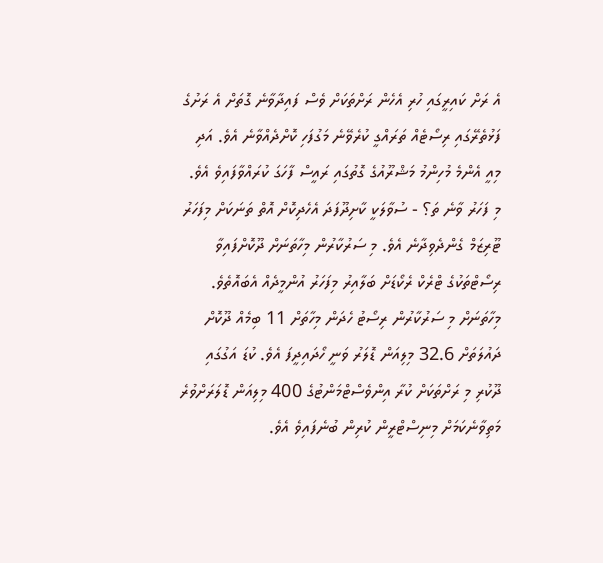އެ ރަށް ކައިރީގައި ހުރި އެހެން ރަށްތަކަށް ވެސް ފައިދާވާނެ ގޮތަށް އެ ރަށުގެ ފަޅުތެރޭގައި ރިސޯޓެއް ތަރައްގީ ކުރެވޭނެ މަގުފަހި ކޮށްދެއްވާނެ އެވެ. އަދި މިއީ އެންމެ މުހިންމު މަޝްރޫއުގެ ގޮތުގައި ރައީސް ފާހަގަ ކުރައްވާފައިވެ އެވެ.
މި ފަހަރު ވާނެ ތަ؟ - ސުވާލަކީ ކާށިދޫފަދަ އެހެދިކޮށް އޮތް ތަނަކަށް މިފަހަރު ޓޫރިޒަމް ގެންދެވިދާނެ އެވެ. މި ސަރުކާރުން މިހާތަނަށް ދޫކޮށްފައިވާ ރިސޯޓްތަކުގެ ޓްރެކް ރެކޯޑަށް ބަލާއިރު މިފަހަރު އުންމީދެއް އެބައޮތެވެ. މިހާތަނަށް މި ސަރުކާރުން ރިސޯޓު ހެދަން މިހާތަށް 11 ބިމެއް ދޫކޮށް ދައުލަތަށް 32.6 މިލިއަން ޑޮލަރު ވަނީ ހޯދައިދީފަ އެވެ. ކުޑަ އަގުގައި ދޫކުރި މި ރަށްތަކަށް ކުރާ އިންވެސްޓްމަންޓުގެ 400 މިލިއަން ޑޮލަރަށްވުރެ މަތިވާނެކަމަށް މިނިސްޓްރީން ކުރިން ބުނެފައިވެ އެވެ.